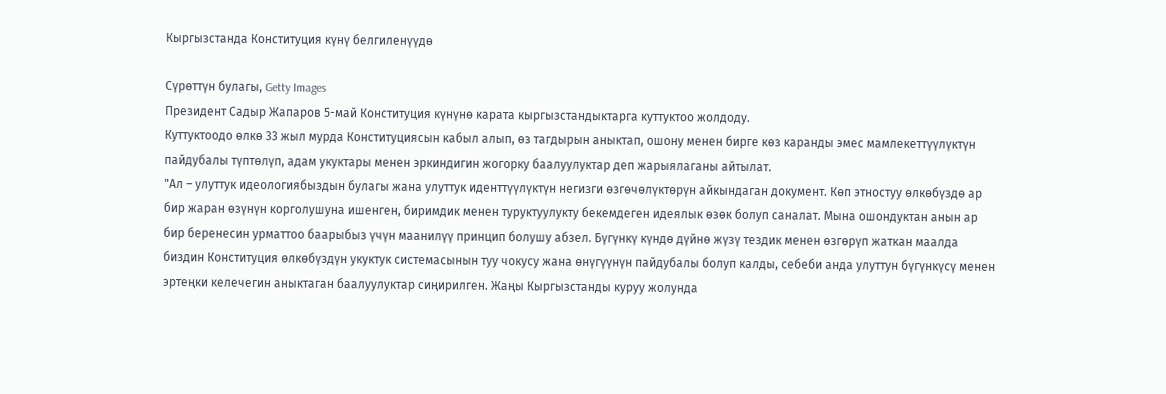Кыргызстанда Конституция күнү белгиленүүдө

Сүрөттүн булагы, Getty Images
Президент Садыр Жапаров 5-май Конституция күнүнө карата кыргызстандыктарга куттуктоо жолдоду.
Куттуктоодо өлкө 33 жыл мурда Конституциясын кабыл алып, өз тагдырын аныктап, ошону менен бирге көз каранды эмес мамлекеттүүлүктүн пайдубалы түптөлүп, адам укуктары менен эркиндигин жогорку баалуулуктар деп жарыялаганы айтылат.
"Ал – улуттук идеологиябыздын булагы жана улуттук иденттүүлүктүн негизги өзгөчөлүктөрүн айкындаган документ. Көп этностуу өлкөбүздө ар бир жаран өзүнүн корголушуна ишенген, биримдик менен туруктуулукту бекемдеген идеялык өзөк болуп саналат. Мына ошондуктан анын ар бир беренесин урматтоо баарыбыз үчүн маанилүү принцип болушу абзел. Бүгүнкү күндө дүйнө жүзү тездик менен өзгөрүп жаткан маалда биздин Конституция өлкөбүздүн укуктук системасынын туу чокусу жана өнүгүүнүн пайдубалы болуп калды, себеби анда улуттун бүгүнкүсү менен эртеңки келечегин аныктаган баалуулуктар сиңирилген. Жаңы Кыргызстанды куруу жолунда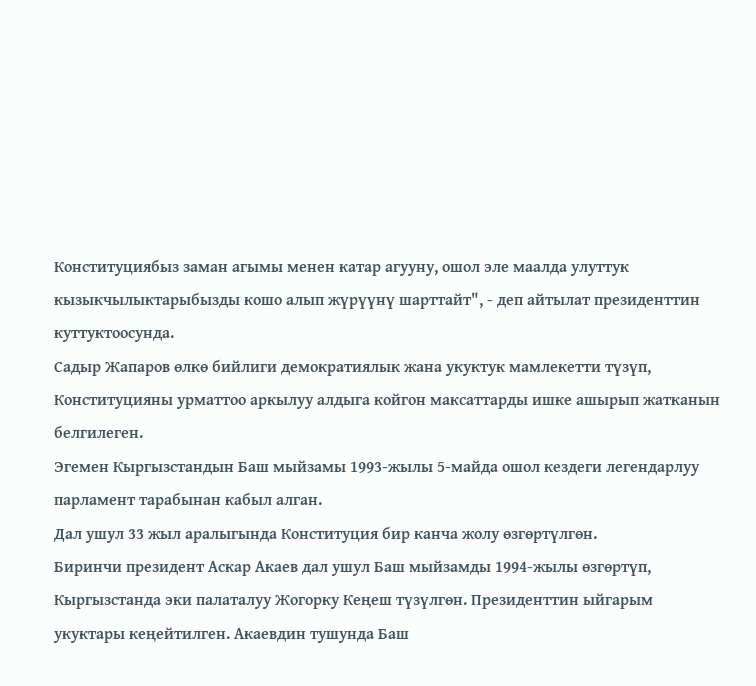Конституциябыз заман агымы менен катар агууну, ошол эле маалда улуттук кызыкчылыктарыбызды кошо алып жүрүүнү шарттайт", - деп айтылат президенттин куттуктоосунда.
Садыр Жапаров өлкө бийлиги демократиялык жана укуктук мамлекетти түзүп, Конституцияны урматтоо аркылуу алдыга койгон максаттарды ишке ашырып жатканын белгилеген.
Эгемен Кыргызстандын Баш мыйзамы 1993-жылы 5-майда ошол кездеги легендарлуу парламент тарабынан кабыл алган.
Дал ушул 33 жыл аралыгында Конституция бир канча жолу өзгөртүлгөн.
Биринчи президент Аскар Акаев дал ушул Баш мыйзамды 1994-жылы өзгөртүп, Кыргызстанда эки палаталуу Жогорку Кеңеш түзүлгөн. Президенттин ыйгарым укуктары кеңейтилген. Акаевдин тушунда Баш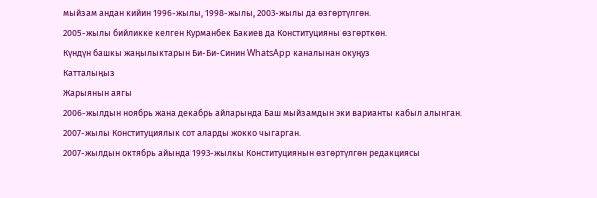мыйзам андан кийин 1996-жылы, 1998-жылы, 2003-жылы да өзгөртүлгөн.
2005-жылы бийликке келген Курманбек Бакиев да Конституцияны өзгөрткөн.
Күндүн башкы жаңылыктарын Би-Би-Синин WhatsApp каналынан окуңуз
Катталыңыз
Жарыянын аягы
2006-жылдын ноябрь жана декабрь айларында Баш мыйзамдын эки варианты кабыл алынган. 2007-жылы Конституциялык сот аларды жокко чыгарган.
2007-жылдын октябрь айында 1993-жылкы Конституциянын өзгөртүлгөн редакциясы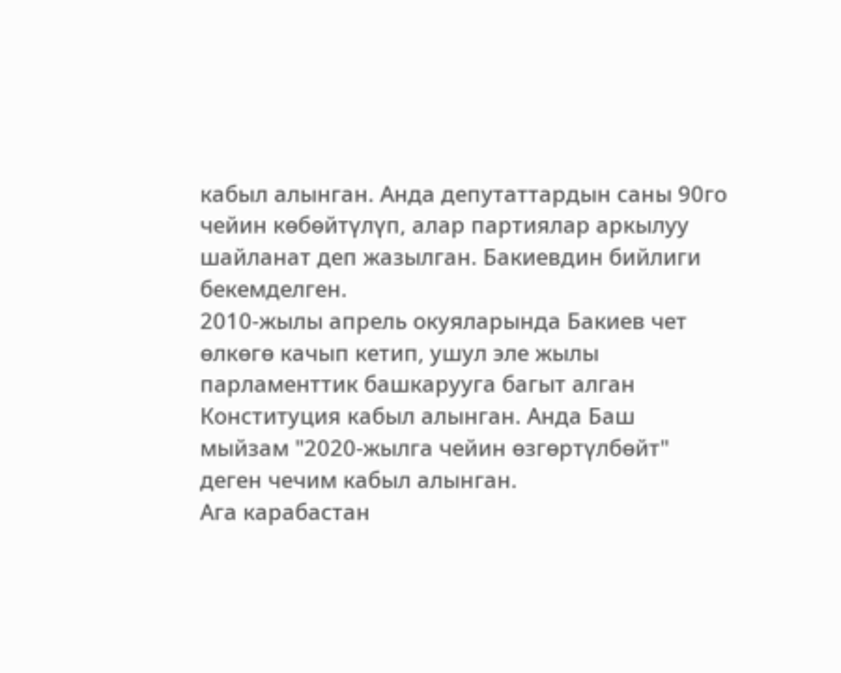кабыл алынган. Анда депутаттардын саны 90го чейин көбөйтүлүп, алар партиялар аркылуу шайланат деп жазылган. Бакиевдин бийлиги бекемделген.
2010-жылы апрель окуяларында Бакиев чет өлкөгө качып кетип, ушул эле жылы парламенттик башкарууга багыт алган Конституция кабыл алынган. Анда Баш мыйзам "2020-жылга чейин өзгөртүлбөйт" деген чечим кабыл алынган.
Ага карабастан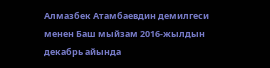Алмазбек Атамбаевдин демилгеси менен Баш мыйзам 2016-жылдын декабрь айында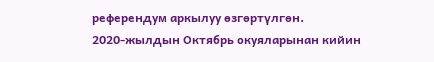референдум аркылуу өзгөртүлгөн.
2020-жылдын Октябрь окуяларынан кийин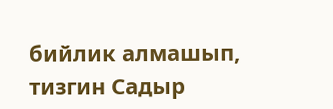бийлик алмашып, тизгин Садыр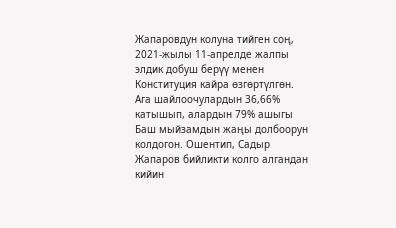Жапаровдун колуна тийген соң, 2021-жылы 11-апрелде жалпы элдик добуш берүү менен Конституция кайра өзгөртүлгөн.
Ага шайлоочулардын 36,66% катышып, алардын 79% ашыгы Баш мыйзамдын жаңы долбоорун колдогон. Ошентип, Садыр Жапаров бийликти колго алгандан кийин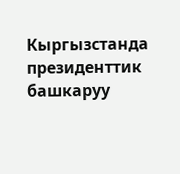Кыргызстанда президенттик башкаруу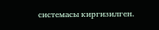системасы киргизилген.